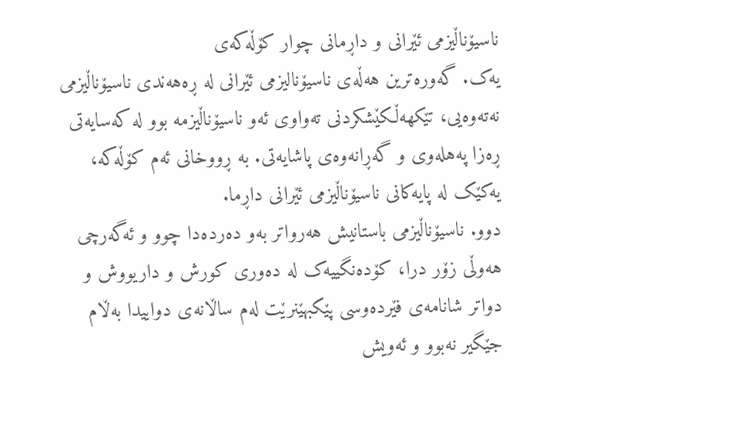ناسیۆناڵیزمی ئێرانی و داڕمانی چوار کۆڵەکەی
یەک. گەورەترین هەڵەی ناسیۆنالیزمی ئێرانی لە ڕەهەندی ناسیۆناڵیزمی نەتەوەیی، تێکهەڵکێشکردنی تەواوی ئەو ناسیۆناڵیزمە بوو لە کەسایەتی ڕەزا پەهلەوی و گەڕانەوەی پاشایەتی. بە ڕووخانی ئەم کۆڵەکە، یەکێک لە پایەکانی ناسیۆناڵیزمی ئێرانی داڕما.
دوو. ناسیۆناڵیزمی باستانیش هەرواتر بەو دەردەدا چوو و ئەگەرچی هەوڵی زۆر درا، کۆدەنگییەک لە دەوری کورش و داریووش و دواتر شانامەی فێردەوسی پێکبهێنرێت لەم ساڵانەی دواییدا بەڵام جێگیر نەبوو و ئەویش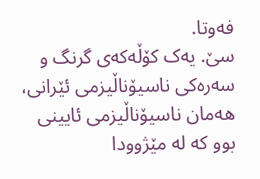فەوتا.
سێ. یەک کۆڵەکەی گرنگ و سەرەکی ناسیۆناڵیزمی ئێرانی، هەمان ناسیۆناڵیزمی ئایینی بوو کە لە مێژوودا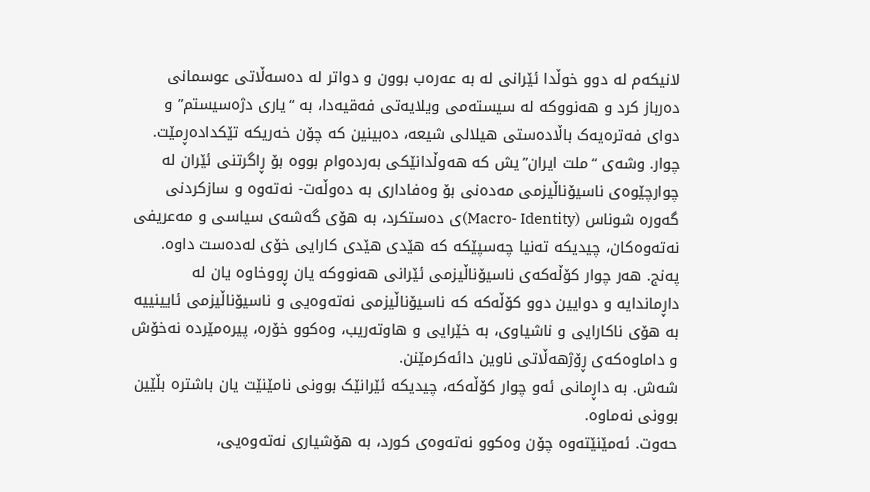لانیکەم لە دوو خوڵدا ئێرانی لە بە عەرەب بوون و دواتر لە دەسەڵاتی عوسمانی دەرباز کرد و هەنووکە لە سیستەمی ویلایەتی فەقیەدا، بە “یاری دژەسیستم” و دوای فەترەیەک باڵادەستی هیلالی شیعە، دەبینین کە چۆن خەریکە تێکدادەڕمێت.
چوار. وشەی “ملت ایران”یش کە هەوڵدانێکی بەردەوام بووە بۆ ڕاگرتنی ئێران لە چوارچێوەی ناسیۆناڵیزمی مەدەنی بۆ وەفاداری بە دەوڵەت- نەتەوە و سازکردنی گەورە شوناس (Macro- Identity)ی دەستکرد، بە هۆی گەشەی سیاسی و مەعریفی نەتەوەکان، چیدیکە تەنیا چەسپێکە کە هێدی هێدی کارایی خۆی لەدەست داوە.
پەنج. هەر چوار کۆڵەکەی ناسیۆناڵیزمی ئێرانی هەنووکە یان ڕووخاوە یان لە داڕماندایە و دوایین دوو کۆڵەکە کە ناسیۆناڵیزمی نەتەوەیی و ناسیۆناڵیزمی ئایینییە بە هۆی ناکارایی و ناشیاوی، بە خێرایی و هاوتەریب، وەکوو خۆرە، پیرەمێردە نەخۆش و داماوەکەی ڕۆژهەڵاتی ناوین دائەکرمێنن.
شەش. بە داڕمانی ئەو چوار کۆڵەکە، چیدیکە ئێرانێک بوونی نامێنێت یان باشترە بڵێین بوونی نەماوە.
حەوت. ئەمێنێتەوە چۆن وەکوو نەتەوەی کورد، بە هۆشیاری نەتەوەیی،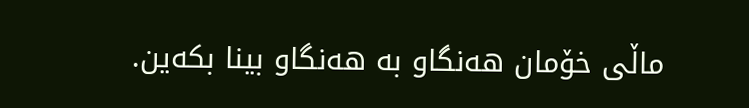ماڵی خۆمان هەنگاو بە هەنگاو بینا بکەین.